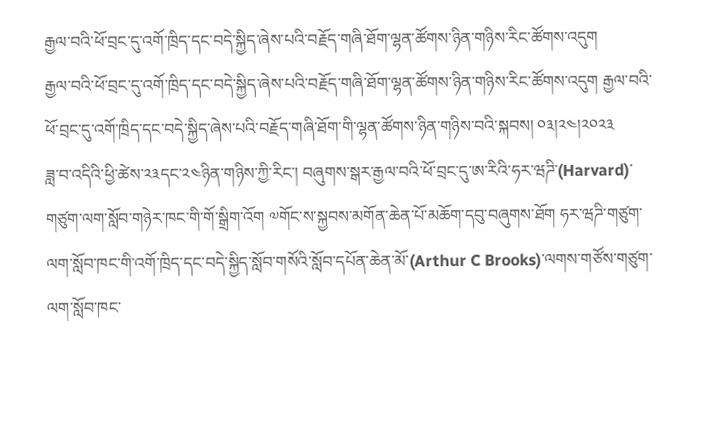རྒྱལ་བའི་ཕོ་བྲང་དུ་འགོ་ཁྲིད་དང་བདེ་སྐྱིད་ཞེས་པའི་བརྗོད་གཞི་ཐོག་ལྷན་ཚོགས་ཉིན་གཉིས་རིང་ཚོགས་འདུག
རྒྱལ་བའི་ཕོ་བྲང་དུ་འགོ་ཁྲིད་དང་བདེ་སྐྱིད་ཞེས་པའི་བརྗོད་གཞི་ཐོག་ལྷན་ཚོགས་ཉིན་གཉིས་རིང་ཚོགས་འདུག རྒྱལ་བའི་ཕོ་བྲང་དུ་འགོ་ཁྲིད་དང་བདེ་སྐྱིད་ཞེས་པའི་བརྗོད་གཞི་ཐོག་གི་ལྷན་ཚོགས་ཉིན་གཉིས་བའི་སྐབས། ༠༣།༢༤།༢༠༢༣
ཟླ་བ་འདིའི་ཕྱི་ཚེས་༢༣དང་༢༤ཉིན་གཉིས་ཀྱི་རིང་། བཞུགས་སྒར་རྒྱལ་བའི་ཕོ་བྲང་དུ་ཨ་རིའི་ཧར་ཝཌི་(Harvard)་གཙུག་ལག་སློབ་གཉེར་ཁང་གི་གོ་སྒྲིག་འོག ༧གོང་ས་སྐྱབས་མགོན་ཆེན་པོ་མཆོག་དབུ་བཞུགས་ཐོག ཧར་ཝཌི་གཙུག་ལག་སློབ་ཁང་གི་འགོ་ཁྲིད་དང་བདེ་སྐྱིད་སློབ་གསོའི་སློབ་དཔོན་ཆེན་མོ་(Arthur C Brooks)་ལགས་གཙོས་གཙུག་ལག་སློབ་ཁང་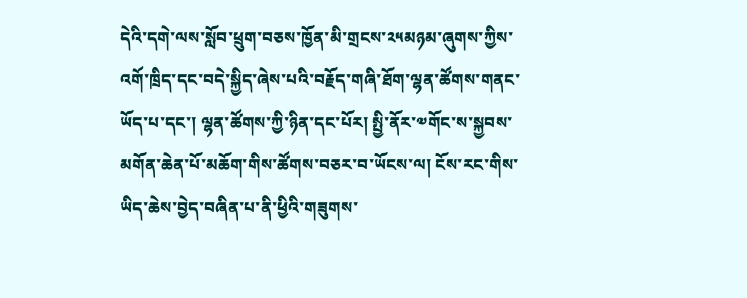དེའི་དགེ་ལས་སློབ་ཕྲུག་བཅས་ཁྱོན་མི་གྲངས་༢༥མཉམ་ཞུགས་ཀྱིས་འགོ་ཁྲིད་དང་བདེ་སྐྱིད་ཞེས་པའི་བརྗོད་གཞི་ཐོག་ལྷན་ཚོགས་གནང་ཡོད་པ་དང་། ལྷན་ཚོགས་ཀྱི་ཉིན་དང་པོར། སྤྱི་ནོར་༧གོང་ས་སྐྱབས་མགོན་ཆེན་པོ་མཆོག་གིས་ཚོགས་བཅར་བ་ཡོངས་ལ། ངོས་རང་གིས་ཡིད་ཆེས་བྱེད་བཞིན་པ་ནི་ཕྱིའི་གཟུགས་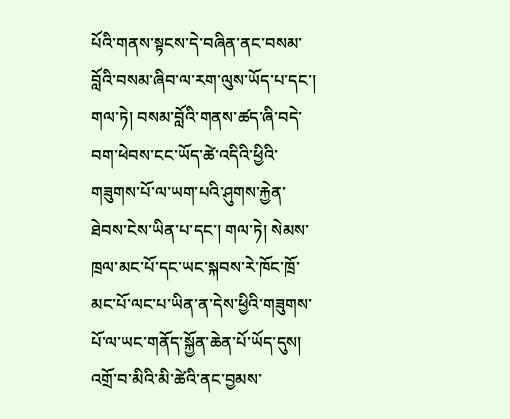པོའི་གནས་སྟངས་དེ་བཞིན་ནང་བསམ་བློའི་བསམ་ཞིབ་ལ་རག་ལུས་ཡོད་པ་དང་། གལ་ཏེ། བསམ་བློའི་གནས་ཚད་ཞི་བདེ་བག་ཕེབས་ངང་ཡོད་ཚེ་འདིའི་ཕྱིའི་གཟུགས་པོ་ལ་ཡག་པའི་ཤུགས་རྐྱེན་ཐེབས་ངེས་ཡིན་པ་དང་། གལ་ཏེ། སེམས་ཁྲལ་མང་པོ་དང་ཡང་སྐབས་རེ་ཁོང་ཁྲོ་མང་པོ་ལང་པ་ཡིན་ན་དེས་ཕྱིའི་གཟུགས་པོ་ལ་ཡང་གནོད་སྐྱོན་ཆེན་པོ་ཡོད་དུས། འགྲོ་བ་མིའི་མི་ཚེའི་ནང་བྱམས་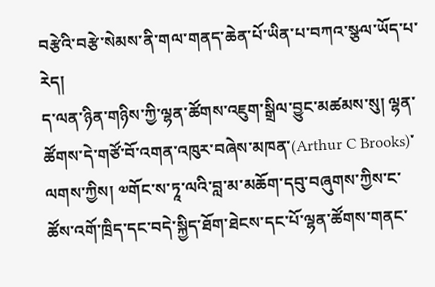བརྩེའི་བརྩེ་སེམས་ནི་གལ་གནད་ཆེན་པོ་ཡིན་པ་བཀའ་སྩལ་ཡོད་པ་རེད།
ད་ལན་ཉིན་གཉིས་ཀྱི་ལྷན་ཚོགས་འཇུག་སྒྲིལ་བྱུང་མཚམས་སུ། ལྷན་ཚོགས་དེ་གཙོ་བོ་འགན་འཁུར་བཞེས་མཁན་(Arthur C Brooks)་ལགས་ཀྱིས། ༧གོང་ས་ཏཱ་ལའི་བླ་མ་མཆོག་དབུ་བཞུགས་ཀྱིས་ང་ཚོས་འགོ་ཁྲིད་དང་བདེ་སྐྱིད་ཐོག་ཐེངས་དང་པོ་ལྷན་ཚོགས་གནང་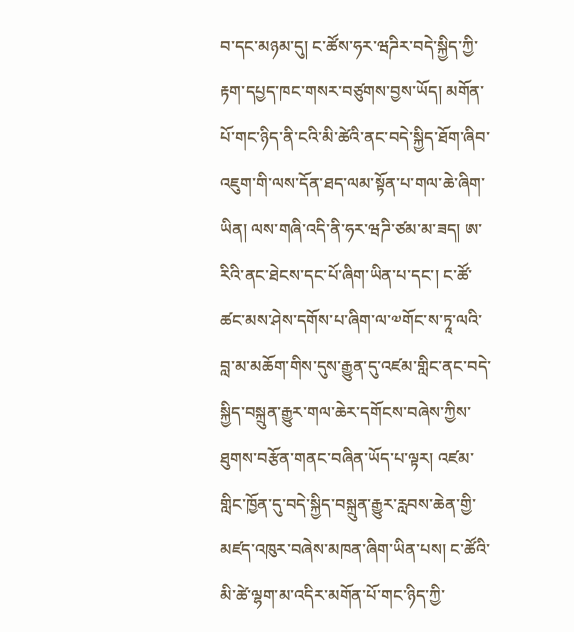བ་དང་མཉམ་དུ། ང་ཚོས་ཧར་ཝཌིར་བདེ་སྐྱིད་ཀྱི་རྟག་དཔྱད་ཁང་གསར་བཙུགས་བྱས་ཡོད། མགོན་པོ་གང་ཉིད་ནི་ངའི་མི་ཚེའི་ནང་བདེ་སྐྱིད་ཐོག་ཞིབ་འཇུག་གི་ལས་དོན་ཐད་ལམ་སྟོན་པ་གལ་ཆེ་ཞིག་ཡིན། ལས་གཞི་འདི་ནི་ཧར་ཝཌི་ཙམ་མ་ཟད། ཨ་རིའི་ནང་ཐེངས་དང་པོ་ཞིག་ཡིན་པ་དང་། ང་ཚོ་ཚང་མས་ཤེས་དགོས་པ་ཞིག་ལ་༧གོང་ས་ཏཱ་ལའི་བླ་མ་མཆོག་གིས་དུས་རྒྱུན་དུ་འཛམ་གླིང་ནང་བདེ་སྐྱིད་བསྐྲུན་རྒྱུར་གལ་ཆེར་དགོངས་བཞེས་ཀྱིས་ཐུགས་བརྩོན་གནང་བཞིན་ཡོད་པ་ལྟར། འཛམ་གླིང་ཁྱོན་དུ་བདེ་སྐྱིད་བསྐྲུན་རྒྱུར་རླབས་ཆེན་གྱི་མཛད་འཁུར་བཞེས་མཁན་ཞིག་ཡིན་པས། ང་ཚོའི་མི་ཚེ་ལྷག་མ་འདིར་མགོན་པོ་གང་ཉིད་ཀྱི་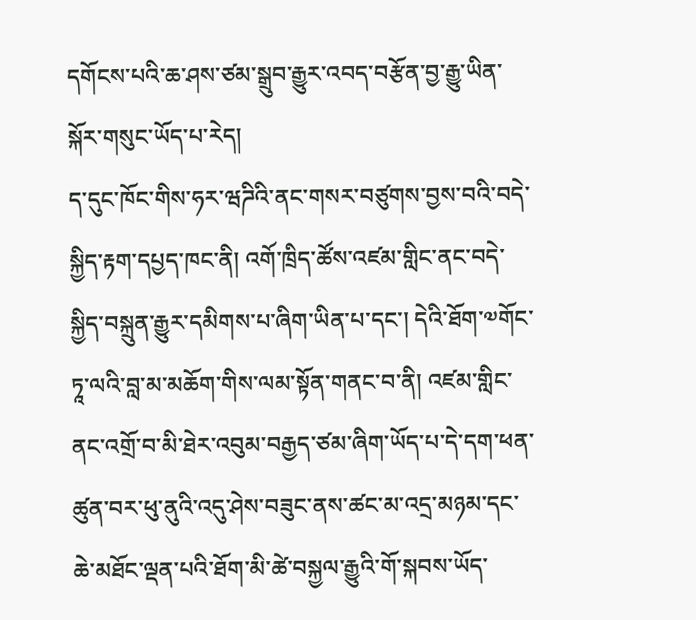དགོངས་པའི་ཆ་ཤས་ཙམ་སྒྲུབ་རྒྱུར་འབད་བརྩོན་བྱ་རྒྱུ་ཡིན་སྐོར་གསུང་ཡོད་པ་རེད།
ད་དུང་ཁོང་གིས་ཧར་ཝཌིའི་ནང་གསར་བཙུགས་བྱས་བའི་བདེ་སྐྱིད་རྟག་དཔྱད་ཁང་ནི། འགོ་ཁྲིད་ཚོས་འཛམ་གླིང་ནང་བདེ་སྐྱིད་བསྐྲུན་རྒྱུར་དམིགས་པ་ཞིག་ཡིན་པ་དང་། དེའི་ཐོག་༧གོང་ཏཱ་ལའི་བླ་མ་མཆོག་གིས་ལམ་སྟོན་གནང་བ་ནི། འཛམ་གླིང་ནང་འགྲོ་བ་མི་ཐེར་འབུམ་བརྒྱད་ཙམ་ཞིག་ཡོད་པ་དེ་དག་ཕན་ཚུན་བར་ཕུ་ནུའི་འདུ་ཤེས་བཟུང་ནས་ཚང་མ་འདྲ་མཉམ་དང་ཆེ་མཐོང་ལྡན་པའི་ཐོག་མི་ཚེ་བསྐྱལ་རྒྱུའི་གོ་སྐབས་ཡོད་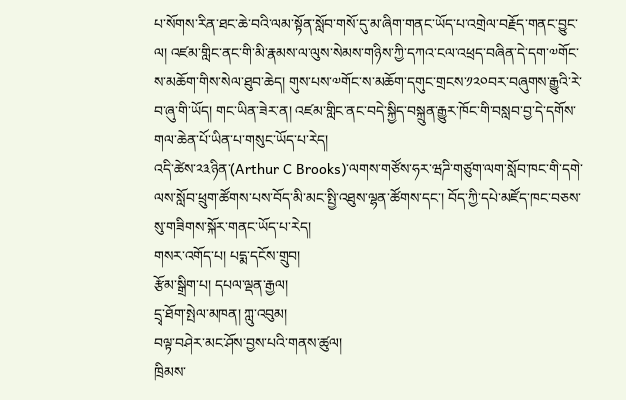པ་སོགས་རིན་ཐང་ཆེ་བའི་ལམ་སྟོན་སློབ་གསོ་དུ་མ་ཞིག་གནང་ཡོད་པ་འགྲེལ་བརྗོད་གནང་བྱུང་ལ། འཛམ་གླིང་ནང་གི་མི་རྣམས་ལ་ལུས་སེམས་གཉིས་ཀྱི་དཀའ་ངལ་འཕྲད་བཞིན་དེ་དག་༧གོང་ས་མཆོག་གིས་སེལ་ཐུབ་ཆེད། གུས་པས་༧གོང་ས་མཆོག་དགུང་གྲངས་༡༢༠བར་བཞུགས་རྒྱུའི་རེ་བ་ཞུ་གི་ཡོད། གང་ཡིན་ཟེར་ན། འཛམ་གླིང་ནང་བདེ་སྐྱིད་བསྐྲུན་རྒྱུར་ཁོང་གི་བསླབ་བྱ་དེ་དགོས་གལ་ཆེན་པོ་ཡིན་པ་གསུང་ཡོད་པ་རེད།
འདི་ཚེས་༢༣ཉིན་(Arthur C Brooks)་ལགས་གཙོས་ཧར་ཝཌི་གཙུག་ལག་སློབ་ཁང་གི་དགེ་ལས་སློབ་ཕྲུག་ཚོགས་པས་བོད་མི་མང་སྤྱི་འཐུས་ལྷན་ཚོགས་དང་། བོད་ཀྱི་དཔེ་མཛོད་ཁང་བཅས་སུ་གཟིགས་སྐོར་གནང་ཡོད་པ་རེད།
གསར་འགོད་པ། པདྨ་དངོས་གྲུབ།
རྩོམ་སྒྲིག་པ། དཔལ་ལྡན་རྒྱལ།
དྲྭ་ཐོག་སྤེལ་མཁན། ཀླུ་འབུམ།
བལྟ་བཤེར་མང་ཤོས་བྱས་པའི་གནས་ཚུལ།
ཁྲིམས་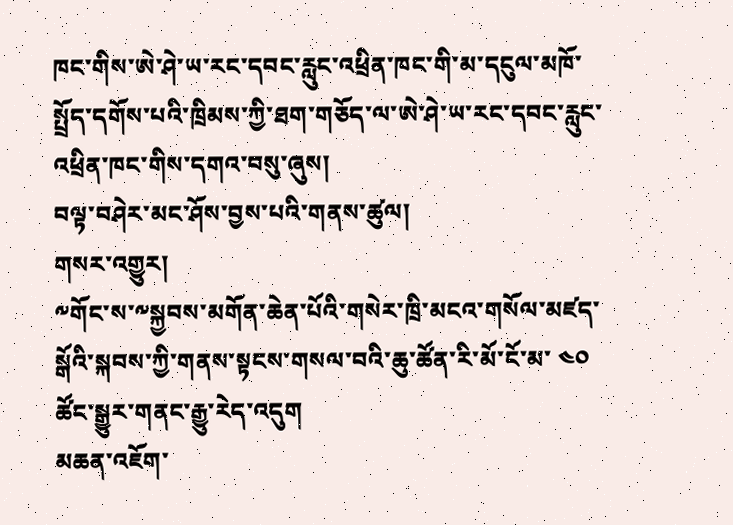ཁང་གིས་ཨེ་ཤེ་ཡ་རང་དབང་རླུང་འཕྲིན་ཁང་གི་མ་དངུལ་མཁོ་སྤྲོད་དགོས་པའི་ཁྲིམས་ཀྱི་ཐག་གཅོད་ལ་ཨེ་ཤེ་ཡ་རང་དབང་རླུང་འཕྲིན་ཁང་གིས་དགའ་བསུ་ཞུས།
བལྟ་བཤེར་མང་ཤོས་བྱས་པའི་གནས་ཚུལ།
གསར་འགྱུར།
༸གོང་ས་༸སྐྱབས་མགོན་ཆེན་པོའི་གསེར་ཁྲི་མངའ་གསོལ་མཛད་སྒོའི་སྐབས་ཀྱི་གནས་སྟངས་གསལ་བའི་ཆུ་ཚོན་རི་མོ་ངོ་མ་ ༤༠ ཚོང་སྒྱུར་གནང་རྒྱུ་རེད་འདུག
མཆན་འཇོག་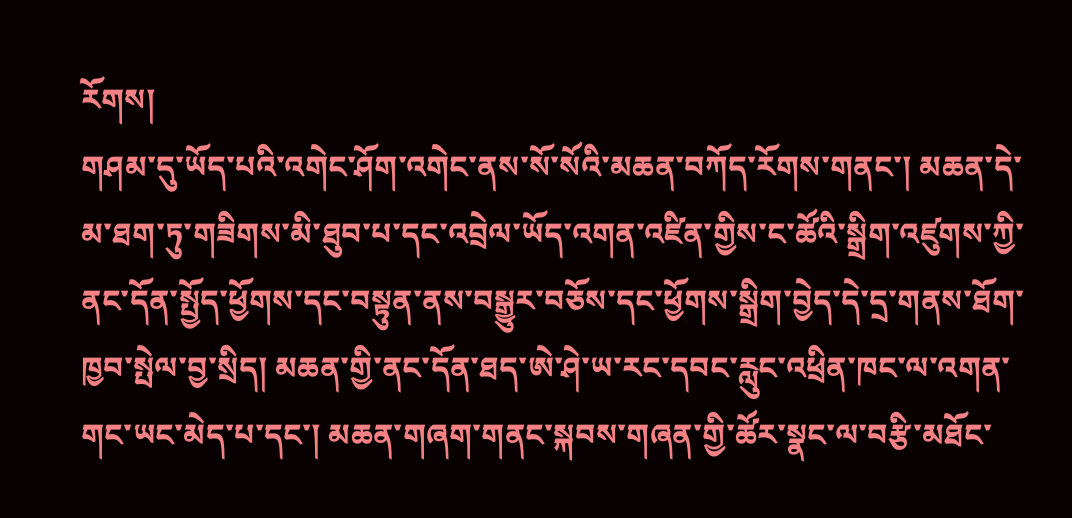རོགས།
གཤམ་དུ་ཡོད་པའི་འགེང་ཤོག་འགེང་ནས་སོ་སོའི་མཆན་བཀོད་རོགས་གནང་། མཆན་དེ་མ་ཐག་ཏུ་གཟིགས་མི་ཐུབ་པ་དང་འབྲེལ་ཡོད་འགན་འཛིན་གྱིས་ང་ཚོའི་སྒྲིག་འཛུགས་ཀྱི་ནང་དོན་སྤྱོད་ཕྱོགས་དང་བསྟུན་ནས་བསྒྱུར་བཅོས་དང་ཕྱོགས་སྒྲིག་བྱེད་དེ་དྲ་གནས་ཐོག་ཁྱབ་སྤེལ་བྱ་སྲིད། མཆན་གྱི་ནང་དོན་ཐད་ཨེ་ཤེ་ཡ་རང་དབང་རླུང་འཕྲིན་ཁང་ལ་འགན་གང་ཡང་མེད་པ་དང་། མཆན་གཞག་གནང་སྐབས་གཞན་གྱི་ཚོར་སྣང་ལ་བརྩི་མཐོང་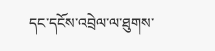དང་དངོས་འབྲེལ་ལ་ཐུགས་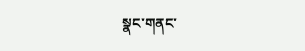སྣང་གནང་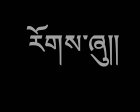རོགས་ཞུ༎